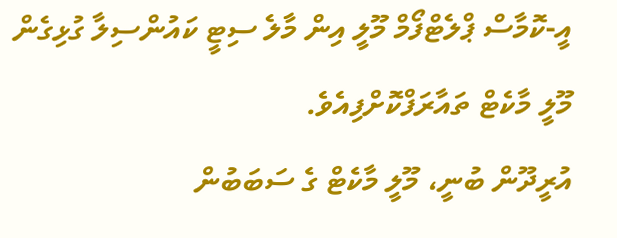އީ-ކޮމާސް ޕްލެޓްފޯމް މޫލީ އިން މާލެ ސިޓީ ކައުންސިލާ ގުޅިގެން މޫލީ މާކެޓް ތައާރަފްކޮށްފިއެވެ.
އުރީދޫން ބުނީ، މޫލީ މާކެޓް ގެ ސަބަބުން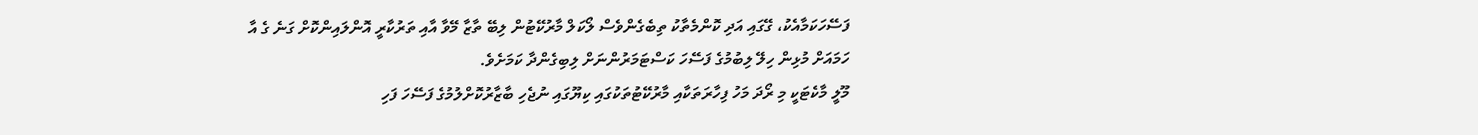ފަސޭހަކަމާއެކު، ގޭގައި އަދި ކޮންމެތާކު ތިބެގެންވެސް ލޯކަލް މާރުކޭޓުން ލިބޭ ތާޒާ މޭވާ އާއި ތަރުކާރީ އޮންލައިންކޮށް ގަނެ ގެ އާ ހަމައަށް މުޅިން ހިލޭ ލިބުމުގެ ފަސޭހަ ކަސްޓަމަރުންނަށް ލިބިގެންދާ ކަމަށެވެ.
މޫލީ މާކެޓަކީ މި ރޯދަ މަހު ފިހާރަތަކާއި މާރުކޭޓުތަކުގައި ކިޔޫގައި ނުޖެހި ބާޒާރުކޮށްލުމުގެ ފަސޭހަ ފަހި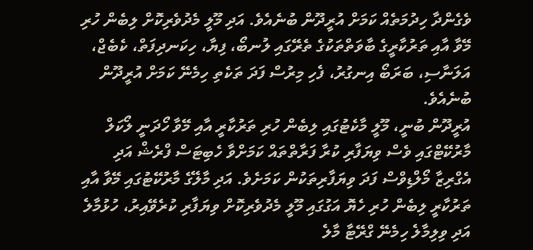ވެގެންދާ ހިދުމަތެއް ކަމަށް އުރީދޫން ބުނެއެވެ. އަދި މޫލީ މެދުވެރިކޮށް ލިބެން ހުރި މޭވާ އާއި ތަރުކާރީގެ ބާވަތްތަކުގެ ތެރޭގައި ލުނބޯ، ފިޔާ، ހިކަނދިފަތް، ކެބެޖް، އަލަނާސި، ބަރަބޯ އިނގުރު، ފެހި މިރުސް ފަދަ ތަކެތި ހިމެނޭ ކަމަށް އުރީދޫން ބުނެއެވެ.
އުރީދޫން ބުނީ، މޫލީ މާކެޓުގައި ލިބެން ހުރި ތަރުކާރީ އާއި މޭވާ ހޯދަނީ ލޯކަލް މާރުކޭޓްގައި ވެސް ވިޔަފާރި ކުރާ ފަރާތްތައް ކަމަށްވާ ހެބިޓަސް ފްރެޝް އަދި އެގްރިޒާ މޯލްޑިވްސް ފަދަ ވިޔަފާރިތަކުން ކަމަށެވެ. އަދި މާލޭގެ މާރުކޭޓުގައި މޭވާ އާއި ތަރުކާރީ ލިބެން ހުރި ހެޔޮ އަގުގައި މޫލީ މެދުވެރިކޮށް ވިޔަފާރި ކުރެވޭއިރު، ހުޅުމާލެ އަދި ވިލިމާލެ ހިމެނޭ ގްރޭޓާ މާލެ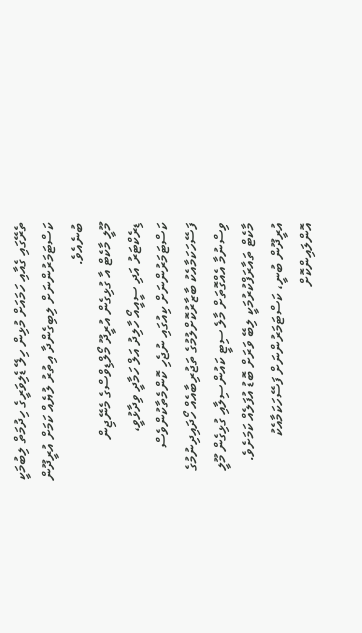ތެރޭގައި ގެއާއި ހަމައަށް މުޅިން ހިލޭ ޑެލިވަރީގެ ހިދުމަތް ލިބުމަކީ ކަސްޓަމަރުންނަށް ލިބިގެންދާ އިތުރު ލުޔެއް ކަމަށް އުރީދޫން ބުނެއެވެ.
މޫލީ މާކެޓް އާ ގުޅިގެން އުރީދޫ މޯލްޑިވްސްގެ މެނޭޖިން ޑިރެކްޓަރު އަދި ސީއީއޯ ހާލިދު އަލް ހަމާދީ ވިދާޅުވީ، ކަސްޓަމަރުންނަށް ކިއުގައި ނުޖެހި ކޮންމެތާކުންވެސް ފަސޭހަކަމާއެކު ބާޒާރުކޮށްލުމުގެ ތަޖުރިބާއެއް ހޯދައިދިނުމުގެ ވިސްނުމާ އެއްގޮތަށް މާލެ ސިޓީ ކައުންސިލާއި ގުޅިގެން މޫލީ މާކެޓް ތައާރަފްކުރުމަކީ ލިބޭ ވަރަށް ބޮޑު އުފަލެއް ކަމަށެވެ.
އުރީދޫން ބުނީ، ކަސްޓަމަރުންނަށް ފަސޭހަކަމާއެކު އޮންލައިންކޮށް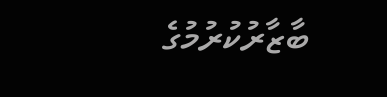ބާޒާރުކުރުމުގެ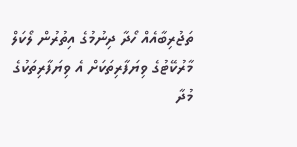ތަޖުރިބާއެއް ހޯދާ ދިނުމުގެ އިތުރުން ލޯކަލް މާރުކޭޓުގެ ވިޔަފާރިތަކަށް އެ ވިޔަފާރިތަކުގެ މުދާ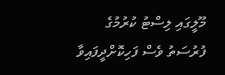މޫލީގައި ލިސްޓު ކުރުމުގެ ފުރުސަތު ވެސް ފަހިކޮށްދީފައިވާ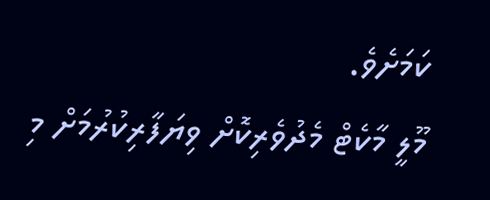ކަމަށެވެ.
މޫލީ މާކެޓް މެދުވެރިކޮށް ވިޔަފާރިކުރުމަށް މި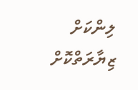ލިންކަށް ޒިޔާރަތްކޮށް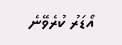އޯޑަރު ކުރެވޭނެ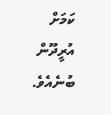ކަމަށް އުރީދޫން ބުނެއެވެ.